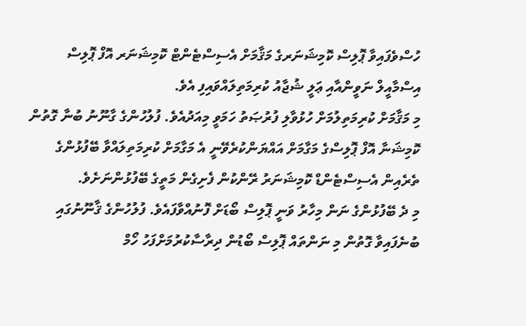ހުސްވެފައިވާ ޕޮލިސް ކޮމިޝަނަރގެ މަޤާމަށް އެސިސްޓެންޓް ކޮމިޝަނަރ އޮފް ޕޮލިސް އިސްމާއީލް ނަވީންއާއި ޢަލީ ޝުޖާއު ކުރިމަތިލައްވައިފި އެވެ.
މި މަޤާމަށް ކުރިމަތިލުމަށް ހުޅުވާލި ފުރުޞަތު ހަމަވީ މިއަދުއެވެ. ފުލުހުންގެ ގާނޫނު ބުނާ ގޮތުން ކޮމިޝަނާ އޮފް ޕޮލިސްގެ މަގާމަށް އައްޔަންކުރެވޭނީ އެ މަގާމަށް ކުރިމަތިލައްވާ ބޭފުޅުންގެ ތެރެއިން އެސިސްޓެންޑް ކޮމިޝަނަރު ރޭންކުން ފެށިގެން މަތީގެ ބޭފުޅުންނަށެވެ.
މި ދެ ބޭފުޅުންގެ ނަން މިހާރު ވަނީ ޕޮލިސް ބޯޑަށް ފޮނުއްވާފައެވެ. ފުލުހުންގެ ޤާނޫނުގައި ބުނެފައިވާ ގޮތުން މި ނަންތައް ޕޮލިސް ބޯޑުން ދިރާސާކުރުމަށްފަހު ހޯމް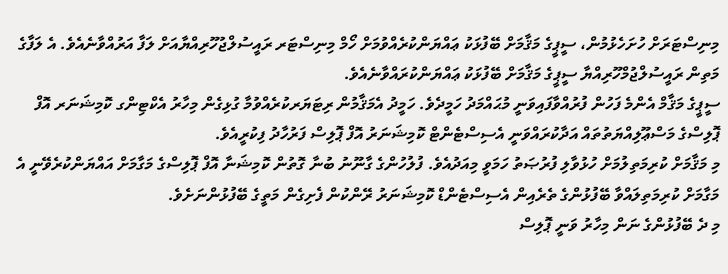މިނިސްޓަރަށް ހުށަހެޅުމުން، ސީޕީގެ މަޤާމަށް ބޭފުޅަކު ޢައްޔަންކުރެއްވުމަށް ހޯމް މިނިސްޓަރ ރައީސުލްޖުހޫރިއްޔާއަށް ލަފާ އަރުއްވާނެއެވެ. އެ ލަފާގެ މަތިން ރައީސުލްޖުމްހޫރިއްޔާ ސީޕީގެ މަޤާމަށް ބޭފުޅަކު ޢައްޔަންކުރައްވާނެއެވެ.
ސީޕީގެ މަޤާމް އެންމެ ފަހުން ފުރުއްވާފައިވަނީ މުޙައްމަދު ހަމީދެވެ. ހަމީދު އެމަޤާމުން ރިޓަޔަރކުރެއްވުމާ ގުޅިގެން މިހާރު އެކްޓިންގ ކޮމިޝަނަރ އޮފް ޕޮލިސްގެ މަސްޢޫލިއްޔަތުތައް އަދާކުރައްވަނީ އެސިސްޓެންޓް ކޮމިޝަނަރު އޮފް ޕޮލިސް ފަރުހާދު ފިކުރީއެވެ.
މި މަޤާމަށް ކުރިމަތިލުމަށް ހުޅުވާލި ފުރުޞަތު ހަމަވީ މިއަދުއެވެ. ފުލުހުންގެ ގާނޫނު ބުނާ ގޮތުން ކޮމިޝަނާ އޮފް ޕޮލިސްގެ މަގާމަށް އައްޔަންކުރެވޭނީ އެ މަގާމަށް ކުރިމަތިލައްވާ ބޭފުޅުންގެ ތެރެއިން އެސިސްޓެންޑް ކޮމިޝަނަރު ރޭންކުން ފެށިގެން މަތީގެ ބޭފުޅުންނަށެވެ.
މި ދެ ބޭފުޅުންގެ ނަން މިހާރު ވަނީ ޕޮލިސް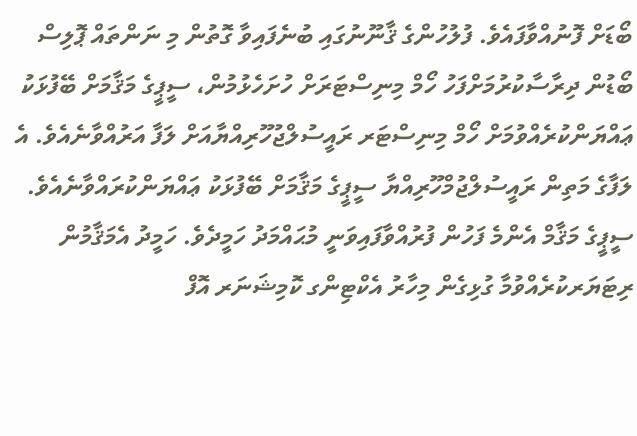ބޯޑަށް ފޮނުއްވާފައެވެ. ފުލުހުންގެ ޤާނޫނުގައި ބުނެފައިވާ ގޮތުން މި ނަންތައް ޕޮލިސް ބޯޑުން ދިރާސާކުރުމަށްފަހު ހޯމް މިނިސްޓަރަށް ހުށަހެޅުމުން، ސީޕީގެ މަޤާމަށް ބޭފުޅަކު ޢައްޔަންކުރެއްވުމަށް ހޯމް މިނިސްޓަރ ރައީސުލްޖުހޫރިއްޔާއަށް ލަފާ އަރުއްވާނެއެވެ. އެ ލަފާގެ މަތިން ރައީސުލްޖުމްހޫރިއްޔާ ސީޕީގެ މަޤާމަށް ބޭފުޅަކު ޢައްޔަންކުރައްވާނެއެވެ.
ސީޕީގެ މަޤާމް އެންމެ ފަހުން ފުރުއްވާފައިވަނީ މުޙައްމަދު ހަމީދެވެ. ހަމީދު އެމަޤާމުން ރިޓަޔަރކުރެއްވުމާ ގުޅިގެން މިހާރު އެކްޓިންގ ކޮމިޝަނަރ އޮފް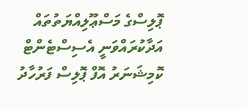ޕޮލިސްގެ މަސްޢޫލިއްޔަތުތައް އަދާކުރައްވަނީ އެސިސްޓެންޓް ކޮމިޝަނަރު އޮފް ޕޮލިސް ފަރުހާދު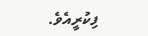ފިކުރީއެވެ.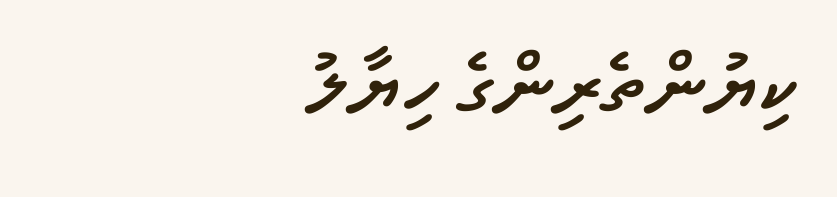ކިޔުންތެރިންގެ ހިޔާލު